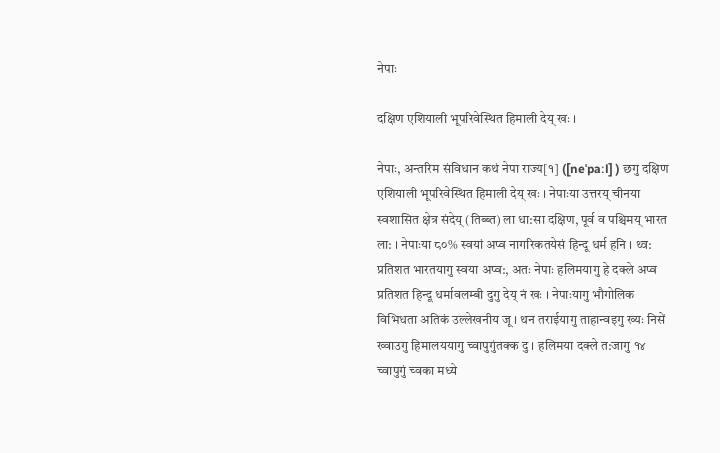नेपाः

दक्षिण एशियाली भूपरिवेस्थित हिमाली देय् खः ।

नेपाः, अन्तरिम संविधान कथं नेपा राज्य[१] ([neˈpaːl] ) छगु दक्षिण एशियाली भूपरिवेस्थित हिमाली देय् खः । नेपाःया उत्तरय् चीनया स्वशासित क्षेत्र संदेय् (तिब्ब्त) ला धा:सा दक्षिण, पूर्व व पश्चिमय् भारत ला: । नेपाःया ८०% स्वयां अप्व नागरिकतयेसं हिन्दू धर्म हनि । थ्व: प्रतिशत भारतयागु स्वया अप्व:, अतः नेपाः हलिमयागु हे दक्ले अप्व प्रतिशत हिन्दू धर्मावलम्बी दुगु देय् नं खः । नेपाःयागु भौगोलिक विभिधता अतिकं उल्लेखनीय जू । थन तराईयागु ताहान्वइगु ख्यः निसें ख्वाउगु हिमालययागु च्वापुगुंतक्क दु । हलिमया दक्ले त:जागु १४ च्वापुगुं च्वका मध्ये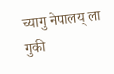च्यागु नेपालय् ला गुकी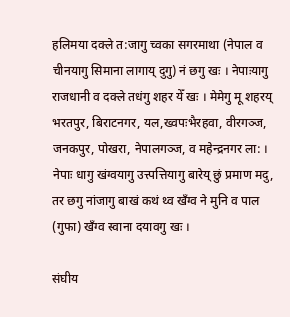हलिमया दक्ले त:जागु च्वका सगरमाथा (नेपाल व चीनयागु सिमाना लागाय् दुगु) नं छगु खः । नेपाःयागु राजधानी व दक्ले तधंगु शहर येँ खः । मेमेगु मू शहरय् भरतपुर, बिराटनगर, यल,ख्वपःभैरहवा, वीरगञ्ज, जनकपुर, पोखरा, नेपालगञ्ज, व महेन्द्रनगर ला: । नेपाः धागु खंग्वयागु उत्त्पत्तियागु बारेय् छुं प्रमाण मदु, तर छगु नांजागु बाखं कथं थ्व खँग्व ने मुनि व पाल (गुफा) खँग्व स्वाना दयावगु खः ।

संघीय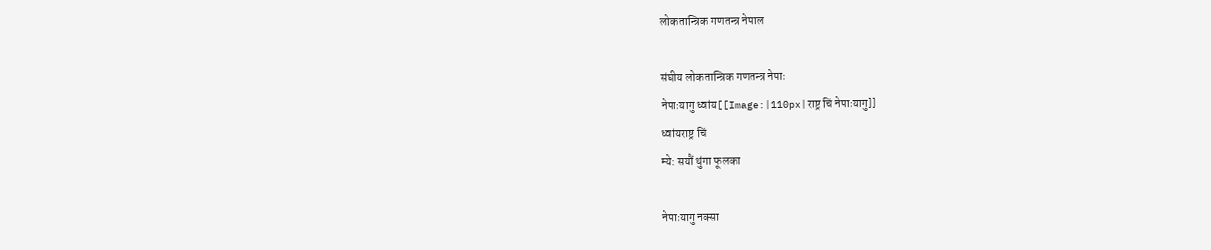लोकतान्त्रिक गणतन्त्र नेपाल

संघीय लोकतान्त्रिक गणतन्त्र नेपाः
नेपाःयागु ध्वांय[[Image:|110px|राष्ट्र चिं नेपाःयागु]]
ध्वांयराष्ट्र चिं
म्ये: सयौं थुंगा फूलका

नेपाःयागु नक्सा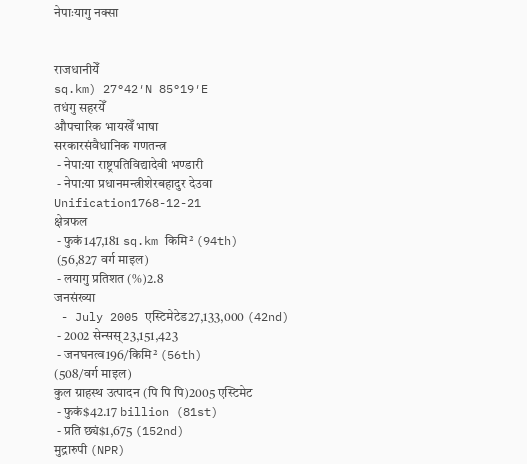नेपाःयागु नक्सा


राजधानीयेँ
sq.km) 27°42′N 85°19′E
तधंगु सहरयेँ
औपचारिक भायखेँ भाषा
सरकारसंवैधानिक गणतन्त्र
 - नेपा:या राष्ट्रपतिविद्यादेवी भण्डारी
 - नेपा:या प्रधानमन्त्रीशेरबहादुर देउवा
Unification1768-12-21
क्षेत्रफल
 - फुकं147,181 sq.km किमि² (94th)
 (56,827 वर्ग माइल)
 - लयागु प्रतिशत (%)2.8
जनसंख्या
 - July 2005 एस्टिमेटेड27,133,000 (42nd)
 - 2002 सेन्सस्23,151,423
 - जनघनत्व196/किमि² (56th)
(508/वर्ग माइल)
कुल ग्राहस्थ उत्पादन (पि पि पि)2005 एस्टिमेट
 - फुकं$42.17 billion (81st)
 - प्रति छ्यं$1,675 (152nd)
मुद्रारुपी (NPR)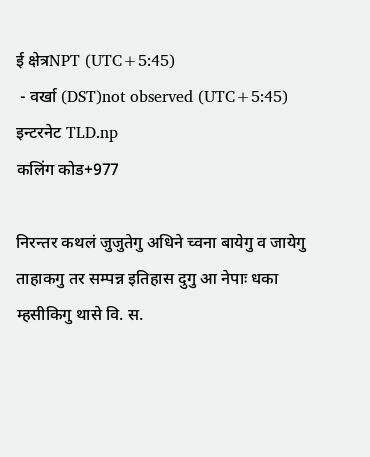ई क्षेत्रNPT (UTC+5:45)
 - वर्खा (DST)not observed (UTC+5:45)
इन्टरनेट TLD.np
कलिंग कोड+977

निरन्तर कथलं जुजुतेगु अधिने च्वना बायेगु व जायेगु ताहाकगु तर सम्पन्न इतिहास दुगु आ नेपाः धका म्हसीकिगु थासे वि. स.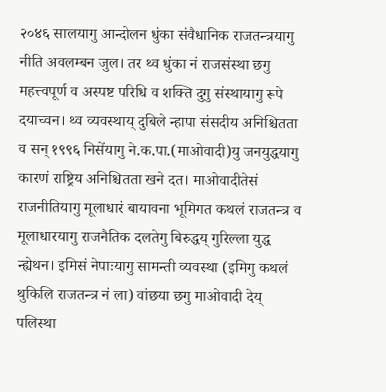२०४६ सालयागु आन्दोलन धुंका संवैधानिक राजतन्त्रयागु नीति अवलम्बन जुल। तर थ्व धुंका नं राजसंस्था छगु महत्त्वपूर्ण व अस्पष्ट परिधि व शक्ति दुगु संस्थायागु रूपे दयाच्वन। थ्व व्यवस्थाय् दुबिले न्हापा संसदीय अनिश्चितता व सन् १९९६ निसेंयागु ने.क.पा.(माओवादी)यु जनयुद्धयागु कारणं राष्ट्रिय अनिश्चितता खने दत। माओवादीतेसं राजनीतियागु मूलाधारं बायावना भूमिगत कथलं राजतन्त्र व मूलाधारयागु राजनैतिक दलतेगु बिरुद्धय् गुरिल्ला युद्ध न्ह्येथन। इमिसं नेपाःयागु सामन्ती व्यवस्था (इमिगु कथलं थुकिलि राजतन्त्र नं ला) वांछया छगु माओवादी देय् पलिस्था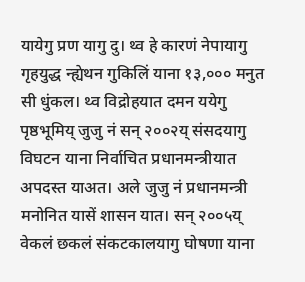यायेगु प्रण यागु दु। थ्व हे कारणं नेपायागु गृहयुद्ध न्ह्येथन गुकिलिं याना १३,००० मनुत सी धुंकल। थ्व विद्रोहयात दमन ययेगु पृष्ठभूमिय् जुजु नं सन् २००२य् संसदयागु विघटन याना निर्वाचित प्रधानमन्त्रीयात अपदस्त याअत। अले जुजु नं प्रधानमन्त्री मनोनित यासें शासन यात। सन् २००५य् वेकलं छकलं संकटकालयागु घोषणा याना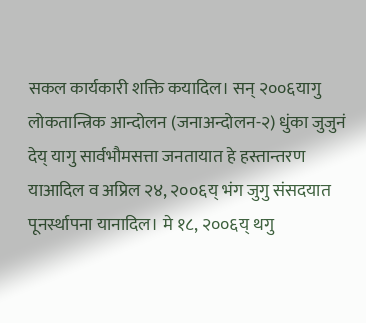सकल कार्यकारी शक्ति कयादिल। सन् २००६यागु लोकतान्त्रिक आन्दोलन (जनाअन्दोलन-२) धुंका जुजुनं देय् यागु सार्वभौमसत्ता जनतायात हे हस्तान्तरण याआदिल व अप्रिल २४, २००६य् भंग जुगु संसदयात पूनर्स्थापना यानादिल। मे १८, २००६य् थगु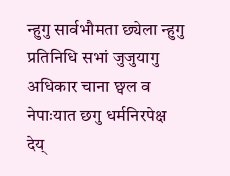न्हुगु सार्वभौमता छ्येला न्हुगु प्रतिनिधि सभां जुजुयागु अधिकार चाना छ्वल व नेपाःयात छगु धर्मनिरपेक्ष देय्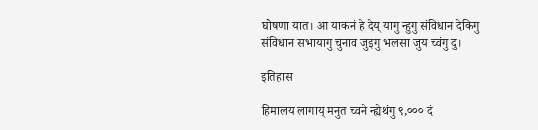घोषणा यात। आ याकनं हे देय् यागु न्हुगु संविधान देकिगु संविधान सभायागु चुनाव जुइगु भलसा जुय च्वंगु दु।

इतिहास

हिमालय लागाय् मनुत च्वने न्ह्येथंगु ९,००० दं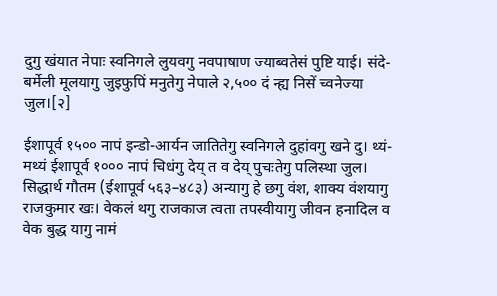दुगु खंयात नेपाः स्वनिगले लुयवगु नवपाषाण ज्याब्वतेसं पुष्टि याई। संदे-बर्मेली मूलयागु जुइफुपिं मनुतेगु नेपाले २,५०० दं न्ह्य निसें च्वनेज्या जुल।[२]

ईशापूर्व १५०० नापं इन्डो-आर्यन जातितेगु स्वनिगले दुहांवगु खने दु। थ्यं-मथ्यं ईशापूर्व १००० नापं चिधंगु देय् त व देय् पुचःतेगु पलिस्था जुल। सिद्धार्थ गौतम (ईशापूर्व ५६३–४८३) अन्यागु हे छगु वंश, शाक्य वंशयागु राजकुमार खः। वेकलं थगु राजकाज त्वता तपस्वीयागु जीवन हनादिल व वेक बुद्ध यागु नामं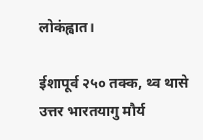लोकंह्वात।

ईशापूर्व २५० तक्क, थ्व थासे उत्तर भारतयागु मौर्य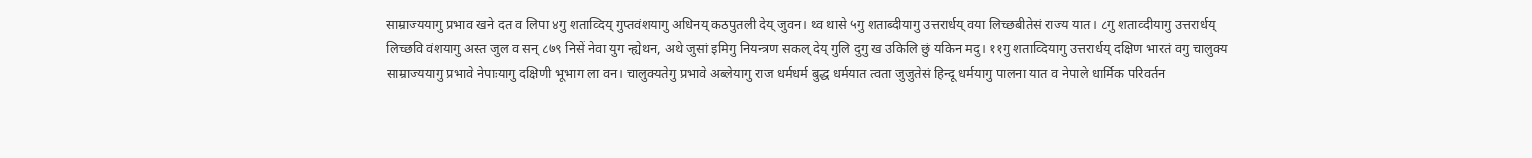साम्राज्ययागु प्रभाव खने दत व लिपा ४गु शताव्दिय् गुप्तवंशयागु अधिनय् कठपुतली देय् जुवन। थ्व थासे ५गु शताब्दीयागु उत्तरार्धय् वया लिच्छबीतेसं राज्य यात। ८गु शताव्दीयागु उत्तरार्धय् लिच्छवि वंशयागु अस्त जुल व सन् ८७९ निसें नेवा युग न्ह्येथन, अथे जुसां इमिगु नियन्त्रण सकल् देय् गुलि दुगु ख उकिलि छुं यकिन मदु। ११गु शताव्दियागु उत्तरार्धय् दक्षिण भारतं वगु चालुक्य साम्राज्ययागु प्रभावे नेपाःयागु दक्षिणी भूभाग ला वन। चालुक्यतेगु प्रभावे अब्लेयागु राज धर्मधर्म बुद्ध धर्मयात त्वता जुजुतेसं हिन्दू धर्मयागु पालना यात व नेपाले धार्मिक परिवर्तन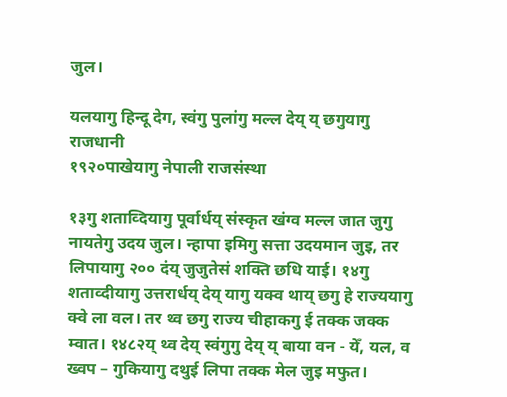जुल।

यलयागु हिन्दू देग, स्वंगु पुलांगु मल्ल देय् य् छगुयागु राजधानी
१९२०पाखेयागु नेपाली राजसंस्था

१३गु शताव्दियागु पूर्वार्धय् संस्कृत खंग्व मल्ल जात जुगु नायतेगु उदय जुल। न्हापा इमिगु सत्ता उदयमान जुइ, तर लिपायागु २०० दंय् जुजुतेसं शक्ति छधि याई। १४गु शताव्दीयागु उत्तरार्धय् देय् यागु यक्व थाय् छगु हे राज्ययागु क्वे ला वल। तर थ्व छगु राज्य चीहाकगु ई तक्क जक्क म्वात। १४८२य् थ्व देय् स्वंगुगु देय् य् बाया वन - येँ, यल, व ख्वप – गुकियागु दथुई लिपा तक्क मेल जुइ मफुत।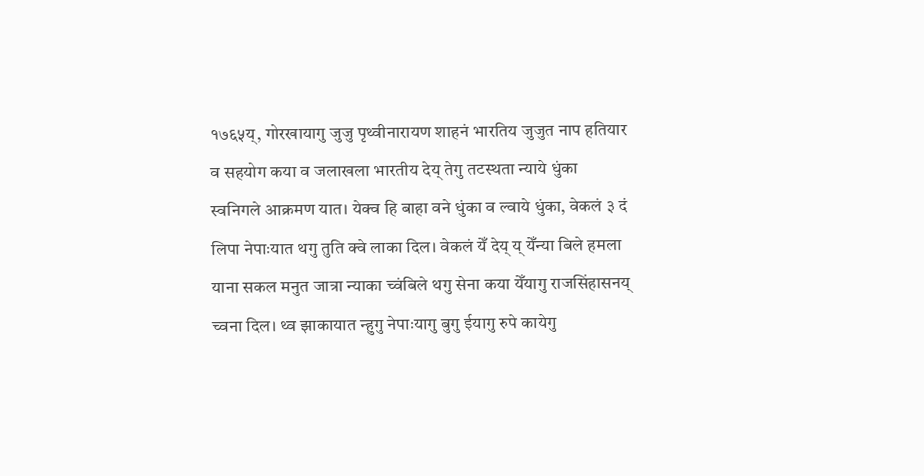१७६५य्, गोरखायागु जुजु पृथ्वीनारायण शाहनं भारतिय जुजुत नाप हतियार व सहयोग कया व जलाखला भारतीय देय् तेगु तटस्थता न्याये धुंका स्वनिगले आक्रमण यात। येक्व हि बाहा वने धुंका व ल्वाये धुंका, वेकलं ३ दं लिपा नेपाःयात थगु तुति क्वे लाका दिल। वेकलं येँ देय् य् येँन्या बिले हमला याना सकल मनुत जात्रा न्याका च्वंबिले थगु सेना कया येँयागु राजसिंहासनय् च्वना दिल। थ्व झाकायात न्हुगु नेपाःयागु बुगु ईयागु रुपे कायेगु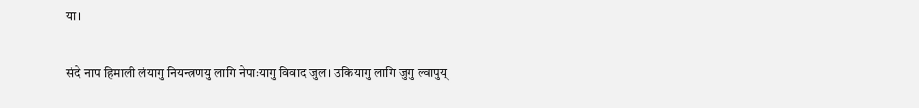या।

संदे नाप हिमाली लंयागु नियन्त्रणयु लागि नेपाःयागु विवाद जुल। उकियागु लागि जुगु ल्वापुय्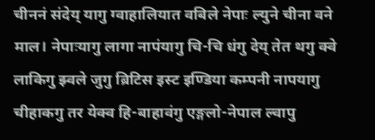चीननं संदेय् यागु ग्वाहालियात वबिले नेपाः ल्युने चीना वने माल। नेपाःयागु लागा नापंयागु चि-चि धंगु देय् तेत थगु क्वे लाकिगु झ्वले जुगु ब्रिटिस इस्ट इण्डिया कम्पनी नापयागु चीहाकगु तर येक्व हि-बाहावंगु एङ्गलो-नेपाल ल्वापु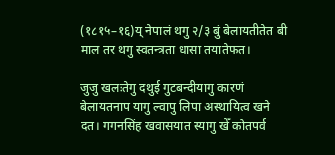(१८१५–१६)य् नेपालं थगु २/३ बुं बेलायतीतेत बी माल तर थगु स्वतन्त्रता धासा तयातेफत।

जुजु खलःतेगु दथुई गुटबन्दीयागु कारणं बेलायतनाप यागु ल्वापु लिपा अस्थायित्व खने दत। गगनसिंह खवासयात स्यागु खेँ कोतपर्व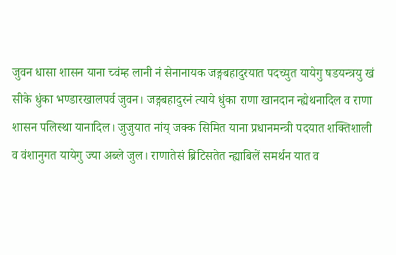जुवन धासा शासन याना च्वंम्ह लानी नं सेनानायक जङ्गबहादुरयात पदच्युत यायेगु षडयन्त्रयु खं सीके धुंका भण्डारखालपर्व जुवन। जङ्गबहादुरनं त्याये धुंका राणा खानदान न्ह्येथनादिल व राणा शासन पलिस्था यानादिल। जुजुयात नांय् जक्क सिमित याना प्रधानमन्त्री पदयात शक्तिशाली व वंशानुगत यायेगु ज्या अब्ले जुल। राणातेसं ब्रिटिसतेत न्ह्याबिलें समर्थन यात व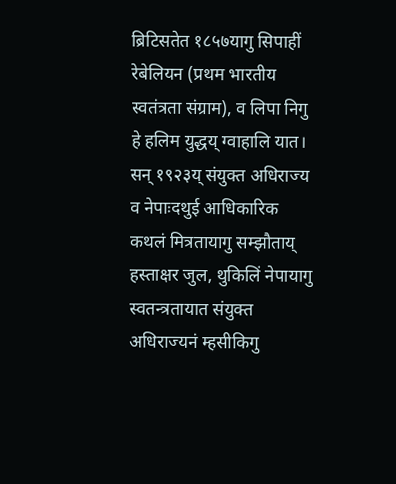ब्रिटिसतेत १८५७यागु सिपाहीं रेबेलियन (प्रथम भारतीय स्वतंत्रता संग्राम), व लिपा निगु हे हलिम युद्धय् ग्वाहालि यात। सन् १९२३य् संयुक्त अधिराज्य व नेपाःदथुई आधिकारिक कथलं मित्रतायागु सम्झौताय् हस्ताक्षर जुल, थुकिलिं नेपायागु स्वतन्त्रतायात संयुक्त अधिराज्यनं म्हसीकिगु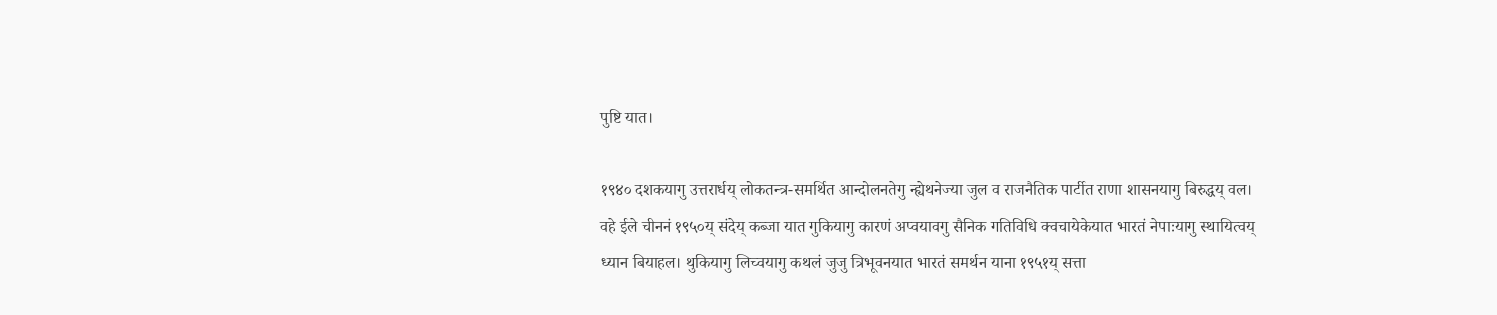पुष्टि यात।

१९४० दशकयागु उत्तरार्धय् लोकतन्त्र-समर्थित आन्दोलनतेगु न्ह्येथनेज्या जुल व राजनैतिक पार्टीत राणा शासनयागु बिरुद्धय् वल। वहे ईले चीननं १९५०य् संदेय् कब्जा यात गुकियागु कारणं अप्वयावगु सैनिक गतिविधि क्वचायेकेयात भारतं नेपाःयागु स्थायित्वय् ध्यान बियाहल। थुकियागु लिच्वयागु कथलं जुजु त्रिभूवनयात भारतं समर्थन याना १९५१य् सत्ता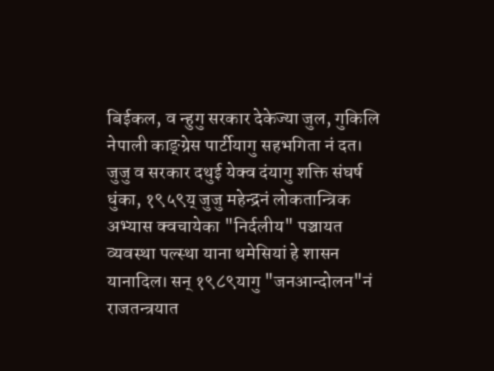बिईकल, व न्हुगु सरकार देकेज्या जुल, गुकिलि नेपाली काङ्ग्रेस पार्टीयागु सहभगिता नं दत। जुजु व सरकार दथुई येक्व दंयागु शक्ति संघर्ष धुंका, १९५९य् जुजु महेन्द्रनं लोकतान्त्रिक अभ्यास क्वचायेका "निर्दलीय" पञ्चायत व्यवस्था पल्स्था याना थमेसियां हे शासन यानादिल। सन् १९८९यागु "जनआन्दोलन"नं राजतन्त्रयात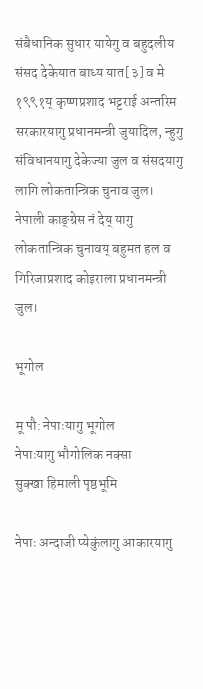संबैधानिक सुधार यायेगु व बहुदलीय संसद देकेयात बाध्य यात[३] व मे १९९१य् कृष्णप्रशाद भट्टराई अन्तरिम सरकारयागु प्रधानमन्त्री जुयादिल, न्हुगु संविधानयागु देकेज्या जुल व संसदयागु लागि लोकतान्त्रिक चुनाव जुल। नेपाली काङ्ग्रेस नं देय् यागु लोकतान्त्रिक चुनावय् बहुमत हल व गिरिजाप्रशाद कोइराला प्रधानमन्त्री जुल।

भूगोल

मू पौ: नेपाःयागु भूगोल
नेपाःयागु भौगोलिक नक्सा
सुक्खा हिमाली पृष्ठभूमि

नेपाः अन्दाजी प्येकुंलागु आकारयागु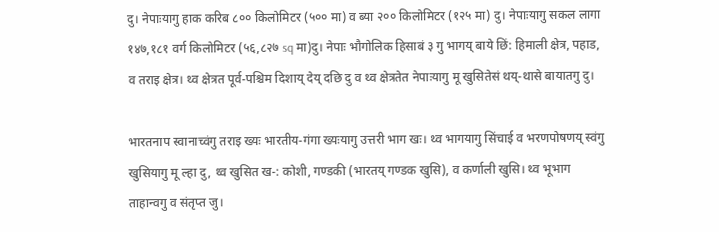दु। नेपाःयागु हाक करिब ८०० किलोमिटर (५०० मा) व ब्या २०० किलोमिटर (१२५ मा) दु। नेपाःयागु सकल लागा १४७,१८१ वर्ग किलोमिटर (५६,८२७ sq मा)दु। नेपाः भौगोलिक हिसाबं ३ गु भागय् बाये छिं: हिमाली क्षेत्र, पहाड, व तराइ क्षेत्र। थ्व क्षेत्रत पूर्व-पश्चिम दिशाय् देय् दछि दु व थ्व क्षेत्रतेत नेपाःयागु मू खुसितेसं थय्-थासे बायातगु दु।

भारतनाप स्वानाच्वंगु तराइ ख्यः भारतीय-गंगा ख्यःयागु उत्तरी भाग खः। थ्व भागयागु सिंचाई व भरणपोषणय् स्वंगु खुसियागु मू ल्हा दु, थ्व खुसित ख-: कोशी, गण्डकी (भारतय् गण्डक खुसि), व कर्णाली खुसि। थ्व भूभाग ताहान्वगु व संतृप्त जु।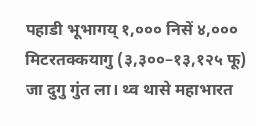पहाडी भूभागय् १,००० निसें ४,००० मिटरतक्कयागु (३,३००–१३,१२५ फू) जा दुगु गुंत ला। थ्व थासे महाभारत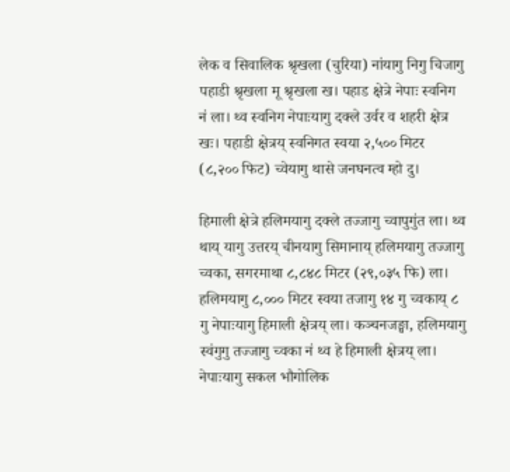लेक व सिवालिक श्रृखला (चुरिया) नांयागु निगु चिजागु पहाडी श्रृखला मू श्रृखला ख। पहाड क्षेत्रे नेपाः स्वनिग नं ला। थ्व स्वनिग नेपाःयागु दक्ले उर्वर व शहरी क्षेत्र खः। पहाडी क्षेत्रय् स्वनिगत स्वया २,५०० मिटर (८,२०० फिट) च्वेयागु थासे जनघनत्व म्हो दु।

हिमाली क्षेत्रे हलिमयागु दक्ले तज्जागु च्वापुगुंत ला। थ्व थाय् यागु उत्तरय् चीनयागु सिमानाय् हलिमयागु तज्जागु च्वका, सगरमाथा ८,८४८ मिटर (२९,०३५ फि) ला। हलिमयागु ८,००० मिटर स्वया तजागु १४ गु च्वकाय् ८ गु नेपाःयागु हिमाली क्षेत्रय् ला। कञ्चनजङ्घा, हलिमयागु स्वंगुगु तज्जागु च्वका नं थ्व हे हिमाली क्षेत्रय् ला। नेपाःयागु सकल भौगोलिक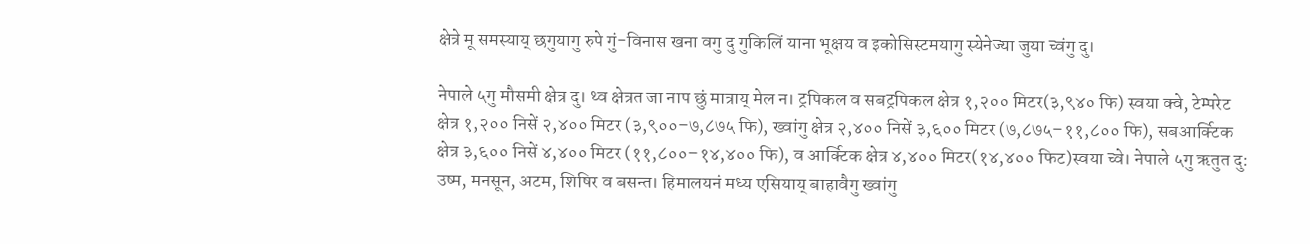क्षेत्रे मू समस्याय् छगुयागु रुपे गुं-विनास खना वगु दु गुकिलिं याना भूक्षय व इकोसिस्टमयागु स्येनेज्या जुया च्वंगु दु।

नेपाले ५गु मौसमी क्षेत्र दु। थ्व क्षेत्रत जा नाप छुं मात्राय् मेल न। ट्रपिकल व सबट्रपिकल क्षेत्र १,२०० मिटर(३,९४० फि) स्वया क्वे, टेम्परेट क्षेत्र १,२०० निसें २,४०० मिटर (३,९००–७,८७५ फि), ख्वांगु क्षेत्र २,४०० निसें ३,६०० मिटर (७,८७५–११,८०० फि), सबआर्क्टिक क्षेत्र ३,६०० निसें ४,४०० मिटर (११,८००–१४,४०० फि), व आर्क्टिक क्षेत्र ४,४०० मिटर(१४,४०० फिट)स्वया च्वे। नेपाले ५गु ऋतुत दु: उष्म, मनसून, अटम, शिषिर व बसन्त। हिमालयनं मध्य एसियाय् बाहावैगु ख्वांगु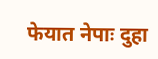फेयात नेपाः दुहा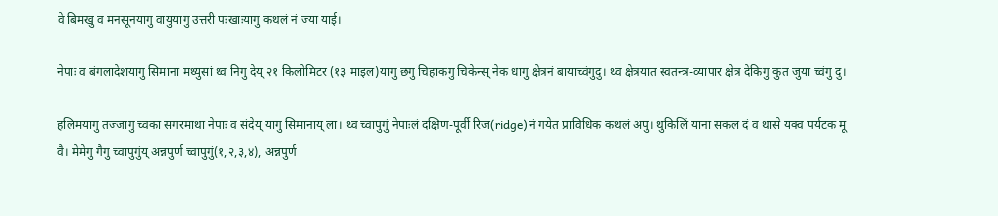वे बिमखु व मनसूनयागु वायुयागु उत्तरी पःखाःयागु कथलं नं ज्या याई।

नेपाः व बंगलादेशयागु सिमाना मथ्युसां थ्व निगु देय् २१ किलोमिटर (१३ माइल)यागु छगु चिहाकगु चिकेन्स् नेक धागु क्षेत्रनं बायाच्वंगुदु। थ्व क्षेत्रयात स्वतन्त्र-व्यापार क्षेत्र देकिगु कुत जुया च्वंगु दु।

हलिमयागु तज्जागु च्वका सगरमाथा नेपाः व संदेय् यागु सिमानाय् ला। थ्व च्वापुगुं नेपाःलं दक्षिण-पूर्वी रिज(ridge)नं गयेत प्राविधिक कथलं अपु। थुकिलिं याना सकल दं व थासे यक्व पर्यटक मू वै। मेमेगु गैगु च्वापुगुंय् अन्नपुर्ण च्वापुगुं(१,२,३,४), अन्नपुर्ण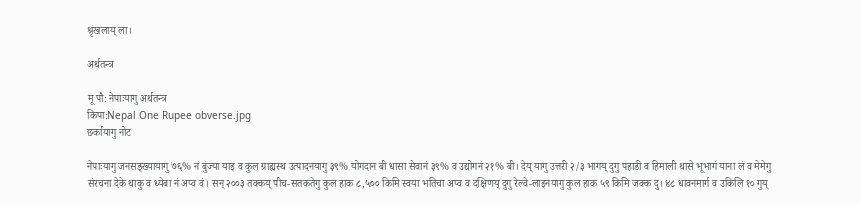श्रृंखलाय् ला।

अर्थतन्त्र

मू पौ: नेपाःयागु अर्थतन्त्र
किपा:Nepal One Rupee obverse.jpg
छर्कायागु नोट

नेपाःयागु जनसङ्ख्यायागु ७६% नं बुंज्या याइ व कुल ग्राह्यस्थ उत्पादनयागु ३९% योगदान बी धासा सेवानं ३९% व उद्योगनं २१% बी। देय् यागु उत्तरी २/३ भागय् दुगु पहाडी व हिमाली थासे भूभागं याना लं व मेमेगु संरचना देके थाकु व ध्येबा नं अप्व वं। सन् २००३ तक्कय् पीच-सतकतेगु कुल हाक ८,५०० किमि स्वया भतिचा अप्व व दक्षिणय् दुगु रेल्वे-लाइनयागु कुल हाक ५९ किमि जक्क दु। ४८ धावनमार्ग व उकिलि १० गुय्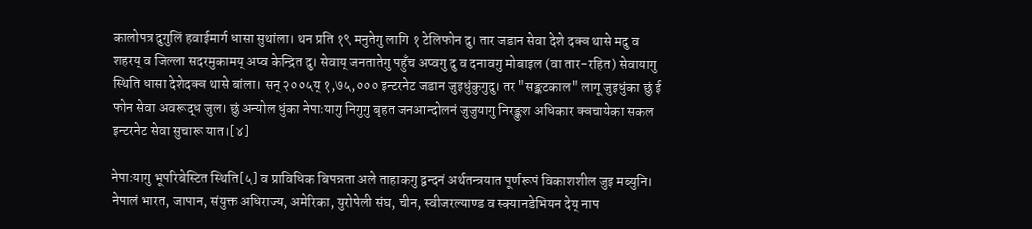कालोपत्र दुगुलिं हवाईमार्ग धासा सुथांला। थन प्रति १९ मनुतेगु लागि १ टेलिफोन दु। तार जडान सेवा देशे दक्व थासे मदु व शहरय् व जिल्ला सदरमुकामय् अप्व केन्द्रित दु। सेवाय् जनतातेगु पहुँच अप्वगु दु व दनावगु मोबाइल (वा तार-रहित) सेवायागु स्थिति धासा देशेदक्व थासे बांला। सन् २००५य् १,७५,००० इन्टरनेट जडान जुइधुंकुगुदु। तर "सङ्कटकाल" लागू जुइधुंका छुं ई फोन सेवा अवरूद्ध जुल। छुं अन्योल धुंका नेपाःयागु निगुगु बृहत जनआन्दोलनं जुजुयागु निरङ्कुश अधिकार क्वचायेका सकल इन्टरनेट सेवा सुचारू यात।[४]

नेपाःयागु भूपरिबेस्टित स्थिति[५] व प्राविधिक बिपन्नता अले ताहाकगु द्वन्दनं अर्थतन्त्रयात पूर्णरूपं विकाशशील जुइ मब्युनि। नेपालं भारत, जापान, संयुक्त अधिराज्य, अमेरिका, युरोपेली संघ, चीन, स्वीजरल्याण्ड व स्क्यानडेभियन देय् नाप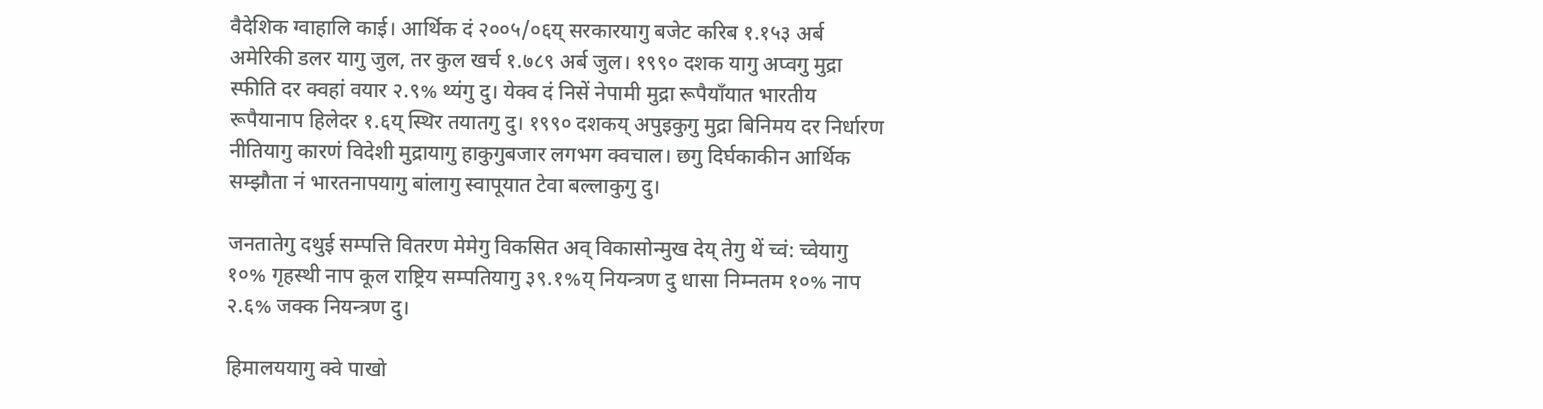वैदेशिक ग्वाहालि काई। आर्थिक दं २००५/०६य् सरकारयागु बजेट करिब १.१५३ अर्ब अमेरिकी डलर यागु जुल, तर कुल खर्च १.७८९ अर्ब जुल। १९९० दशक यागु अप्वगु मुद्रा स्फीति दर क्वहां वयार २.९% थ्यंगु दु। येक्व दं निसें नेपामी मुद्रा रूपैयाँयात भारतीय रूपैयानाप हिलेदर १.६य् स्थिर तयातगु दु। १९९० दशकय् अपुइकुगु मुद्रा बिनिमय दर निर्धारण नीतियागु कारणं विदेशी मुद्रायागु हाकुगुबजार लगभग क्वचाल। छगु दिर्घकाकीन आर्थिक सम्झौता नं भारतनापयागु बांलागु स्वापूयात टेवा बल्लाकुगु दु।

जनतातेगु दथुई सम्पत्ति वितरण मेमेगु विकसित अव् विकासोन्मुख देय् तेगु थें च्वं: च्वेयागु १०% गृहस्थी नाप कूल राष्ट्रिय सम्पतियागु ३९.१%य् नियन्त्रण दु धासा निम्नतम १०% नाप २.६% जक्क नियन्त्रण दु।

हिमालययागु क्वे पाखो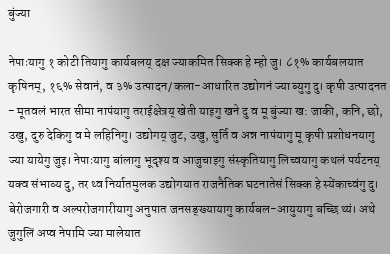बुंज्या

नेपाःयागु १ कोटी तियागु कार्यबलय् दक्ष ज्याकमित सिक्क हे म्हो जु। ८१% कार्यबलयात कृषिनम्, १६% सेवानं, व ३% उत्पादन/कला-आधारित उद्योगनं ज्या ब्युगु दु। कृषी उत्पादनत - मूतवलं भारत सीमा नापंयागु तराईक्षेत्रय् खेती याइगु खने दु व मू बुंज्या ख: जाकी, कनि, छो, उखु, दुरु देकिगु व मे लहिनिगु। उद्योगय् जुट, उखु, सुर्ति व अन्न नापंयागु मू कृषी प्रशोधनयागु ज्या यायेगु जुइ। नेपाःयागु बांलागु भूदृश्य व आजुचाइगु संस्कृतियागु लिच्वयागु कथलं पर्यटनय् यक्व संभाव्य दु, तर थ्व निर्यातमुलक उद्योगयात राजनैतिक घटनातेसं सिक्क हे स्येंकाच्वंगु दु। बेरोजगारी व अल्परोजगारीयागु अनुपात जनसङ्ख्यायागु कार्यबल-आयुयागु बच्छि थ्यं। अथे जुगुलिं अप्व नेपामि ज्या मालेयात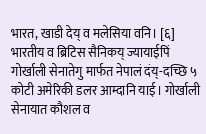भारत, खाडी देय् व मलेसिया वनि। [६] भारतीय व ब्रिटिस सैनिकय् ज्यायाईपिं गोर्खाली सेनातेगु मार्फत नेपालं दंय्-दच्छि ५ कोटी अमेरिकी डलर आम्दानि याई। गोर्खाली सेनायात कौशल व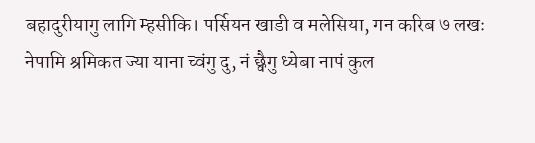बहादुरीयागु लागि म्हसीकि। पर्सियन खाडी व मलेसिया, गन करिब ७ लखः नेपामि श्रमिकत ज्या याना च्वंगु दु, नं छ्वैगु ध्येबा नापं कुल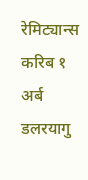रेमिट्यान्स करिब १ अर्ब डलरयागु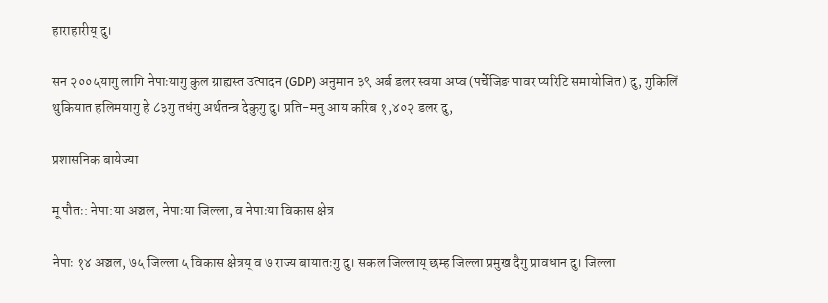हाराहारीय् दु।

सन २००५यागु लागि नेपाःयागु कुल ग्राह्यस्त उत्पादन (GDP) अनुमान ३९ अर्ब डलर स्वया अप्व (पर्चेजिङ पावर प्यरिटि समायोजित) दु, गुकिलिं थुकियात हलिमयागु हे ८३गु तधंगु अर्थतन्त्र देकुगु दु। प्रति-मनु आय करिब १,४०२ डलर दु,

प्रशासनिक बायेज्या

मू पौतः: नेपा:या अञ्चल, नेपाःया जिल्ला, व नेपाःया विकास क्षेत्र

नेपाः १४ अञ्चल, ७५ जिल्ला ५ विकास क्षेत्रय् व ७ राज्य बायातःगु दु। सकल जिल्लाय् छम्ह जिल्ला प्रमुख दैगु प्रावधान दु। जिल्ला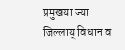प्रमुखया ज्या जिल्लाय् विधान व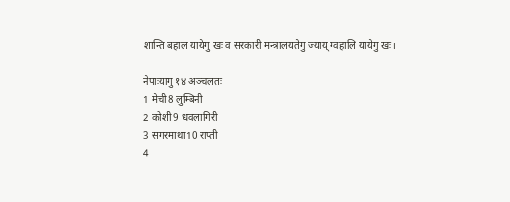शान्ति बहाल यायेगु खः व सरकारी मन्त्रालयतेगु ज्याय् ग्वहालि यायेगु खः।

नेपाःयागु १४ अञ्चलतः
1 मेची8 लुम्बिनी
2 कोशी9 धवलागिरी
3 सगरमाथा10 राप्ती
4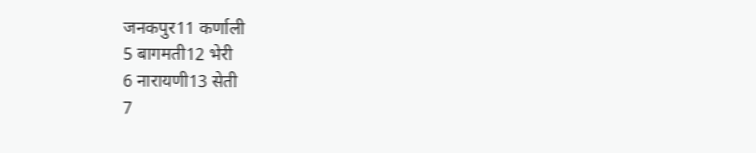जनकपुर11 कर्णाली
5 बागमती12 भेरी
6 नारायणी13 सेती
7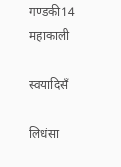गण्डकी14 महाकाली

स्वयादिसँ

लिधंसा